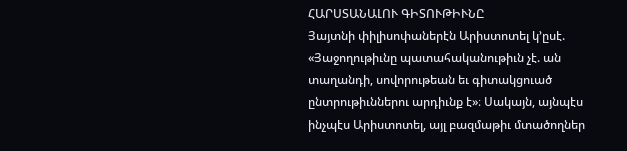ՀԱՐՍՏԱՆԱԼՈՒ ԳԻՏՈՒԹԻՒՆԸ
Յայտնի փիլիսոփաներէն Արիստոտել կ՚ըսէ. «Յաջողութիւնը պատահականութիւն չէ. ան տաղանդի, սովորութեան եւ գիտակցուած ընտրութիւններու արդիւնք է»։ Սակայն, այնպէս ինչպէս Արիստոտել, այլ բազմաթիւ մտածողներ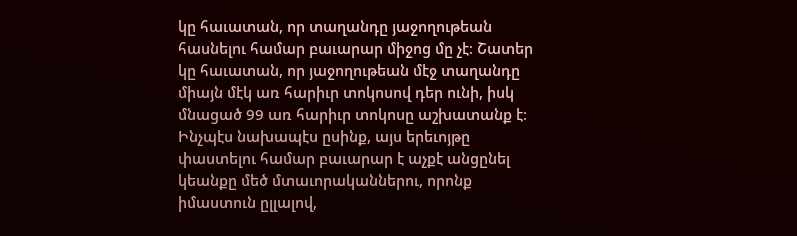կը հաւատան, որ տաղանդը յաջողութեան հասնելու համար բաւարար միջոց մը չէ։ Շատեր կը հաւատան, որ յաջողութեան մէջ տաղանդը միայն մէկ առ հարիւր տոկոսով դեր ունի, իսկ մնացած 99 առ հարիւր տոկոսը աշխատանք է։ Ինչպէս նախապէս ըսինք, այս երեւոյթը փաստելու համար բաւարար է աչքէ անցընել կեանքը մեծ մտաւորականներու, որոնք իմաստուն ըլլալով,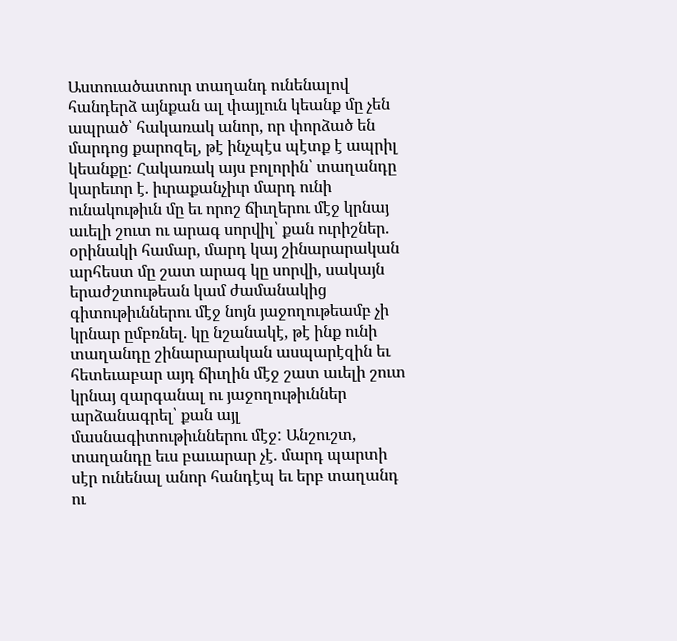Աստուածատուր տաղանդ ունենալով հանդերձ այնքան ալ փայլուն կեանք մը չեն ապրած՝ հակառակ անոր, որ փորձած են մարդոց քարոզել, թէ ինչպէս պէտք է ապրիլ կեանքը: Հակառակ այս բոլորին՝ տաղանդը կարեւոր է. իւրաքանչիւր մարդ ունի ունակութիւն մը եւ որոշ ճիւղերու մէջ կրնայ աւելի շուտ ու արագ սորվիլ՝ քան ուրիշներ. օրինակի համար, մարդ կայ շինարարական արհեստ մը շատ արագ կը սորվի, սակայն երաժշտութեան կամ ժամանակից գիտութիւններու մէջ նոյն յաջողութեամբ չի կրնար ըմբռնել. կը նշանակէ, թէ ինք ունի տաղանդը շինարարական ասպարէզին եւ հետեւաբար այդ ճիւղին մէջ շատ աւելի շուտ կրնայ զարգանալ ու յաջողութիւններ արձանագրել՝ քան այլ մասնագիտութիւններու մէջ: Անշուշտ, տաղանդը եւս բաւարար չէ. մարդ պարտի սէր ունենալ անոր հանդէպ եւ երբ տաղանդ ու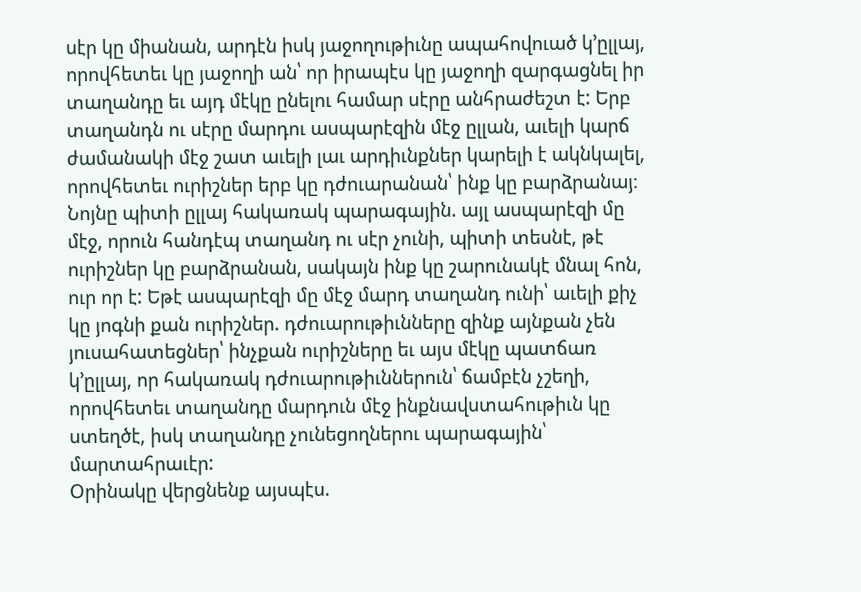սէր կը միանան, արդէն իսկ յաջողութիւնը ապահովուած կ՚ըլլայ, որովհետեւ կը յաջողի ան՝ որ իրապէս կը յաջողի զարգացնել իր տաղանդը եւ այդ մէկը ընելու համար սէրը անհրաժեշտ է: Երբ տաղանդն ու սէրը մարդու ասպարէզին մէջ ըլլան, աւելի կարճ ժամանակի մէջ շատ աւելի լաւ արդիւնքներ կարելի է ակնկալել, որովհետեւ ուրիշներ երբ կը դժուարանան՝ ինք կը բարձրանայ։ Նոյնը պիտի ըլլայ հակառակ պարագային. այլ ասպարէզի մը մէջ, որուն հանդէպ տաղանդ ու սէր չունի, պիտի տեսնէ, թէ ուրիշներ կը բարձրանան, սակայն ինք կը շարունակէ մնալ հոն, ուր որ է: Եթէ ասպարէզի մը մէջ մարդ տաղանդ ունի՝ աւելի քիչ կը յոգնի քան ուրիշներ. դժուարութիւնները զինք այնքան չեն յուսահատեցներ՝ ինչքան ուրիշները եւ այս մէկը պատճառ կ՚ըլլայ, որ հակառակ դժուարութիւններուն՝ ճամբէն չշեղի, որովհետեւ տաղանդը մարդուն մէջ ինքնավստահութիւն կը ստեղծէ, իսկ տաղանդը չունեցողներու պարագային՝ մարտահրաւէր:
Օրինակը վերցնենք այսպէս.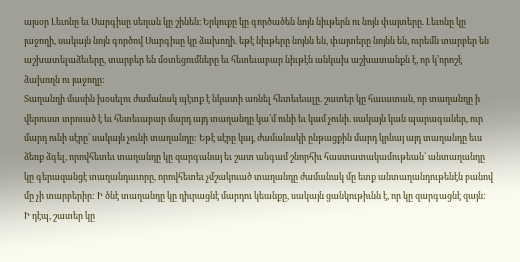այսօր Լեւոնը եւ Սարգիսը սեղան կը շինեն։ Երկուքը կը գործածեն նոյն նիւթերն ու նոյն փայտերը. Լեւոնը կը յաջողի, սակայն նոյն գործով Սարգիսը կը ձախողի. եթէ նիւթերը նոյնն են, փայտերը նոյնն են, ուրեմն տարբեր են աշխատելաձեւերը, տարբեր են մօտեցումները եւ հետեւաբար նիւթէն անկախ աշխատանքն է, որ կ՚որոշէ ձախողն ու յաջողը:
Տաղանդի մասին խօսելու ժամանակ պէտք է նկատի առնել հետեւեալը. շատեր կը հաւատան, որ տաղանդը ի վերուստ տրուած է եւ հետեւաբար մարդ այդ տաղանդը կա՛մ ունի եւ կամ չունի. սակայն կան պարագաներ, ուր մարդ ունի սէրը՝ սակայն չունի տաղանդը: Եթէ սէրը կայ, ժամանակի ընթացքին մարդ կրնայ այդ տաղանդը եւս ձեռք ձգել, որովհետեւ տաղանդը կը զարգանայ եւ շատ անգամ շնորհիւ հաստատակամութեան՝ անտաղանդը կը գերազանցէ տաղանդաւորը, որովհետեւ չմշակուած տաղանդը ժամանակ մը ետք անտաղանդութենէն բանով մը չի տարբերիր: Ի ծնէ տաղանդը կը դիւրացնէ մարդու կեանքը, սակայն ցանկութիւնն է, որ կը զարգացնէ զայն: Ի դէպ, շատեր կը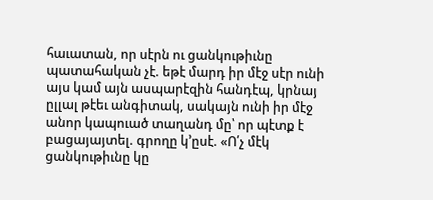հաւատան, որ սէրն ու ցանկութիւնը պատահական չէ. եթէ մարդ իր մէջ սէր ունի այս կամ այն ասպարէզին հանդէպ, կրնայ ըլլալ թէեւ անգիտակ, սակայն ունի իր մէջ անոր կապուած տաղանդ մը՝ որ պէտք է բացայայտել. գրողը կ՚ըսէ. «Ո՛չ մէկ ցանկութիւնը կը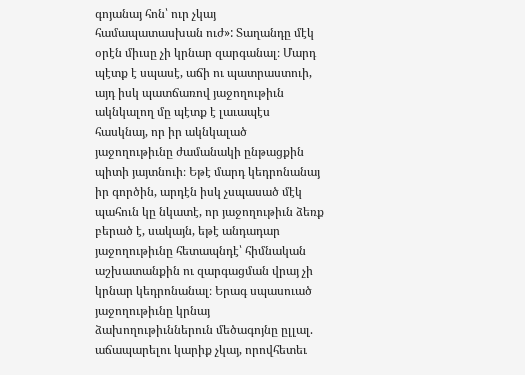գոյանայ հոն՝ ուր չկայ համապատասխան ուժ»: Տաղանդը մէկ օրէն միւսը չի կրնար զարգանալ։ Մարդ պէտք է սպասէ, աճի ու պատրաստուի, այդ իսկ պատճառով յաջողութիւն ակնկալող մը պէտք է լաւապէս հասկնայ, որ իր ակնկալած յաջողութիւնը ժամանակի ընթացքին պիտի յայտնուի։ Եթէ մարդ կեդրոնանայ իր գործին, արդէն իսկ չսպասած մէկ պահուն կը նկատէ, որ յաջողութիւն ձեռք բերած է, սակայն, եթէ անդադար յաջողութիւնը հետապնդէ՝ հիմնական աշխատանքին ու զարգացման վրայ չի կրնար կեդրոնանալ։ Երագ սպասուած յաջողութիւնը կրնայ ձախողութիւններուն մեծագոյնը ըլլալ. աճապարելու կարիք չկայ, որովհետեւ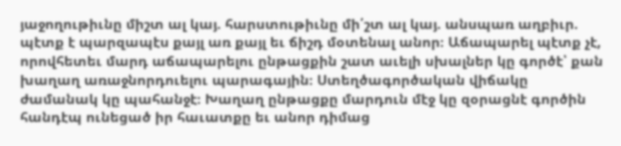յաջողութիւնը միշտ ալ կայ. հարստութիւնը մի՛շտ ալ կայ. անսպառ աղբիւր. պէտք է պարզապէս քայլ առ քայլ եւ ճիշդ մօտենալ անոր։ Աճապարել պէտք չէ, որովհետեւ մարդ աճապարելու ընթացքին շատ աւելի սխալներ կը գործէ՝ քան խաղաղ առաջնորդուելու պարագային։ Ստեղծագործական վիճակը ժամանակ կը պահանջէ։ Խաղաղ ընթացքը մարդուն մէջ կը զօրացնէ գործին հանդէպ ունեցած իր հաւատքը եւ անոր դիմաց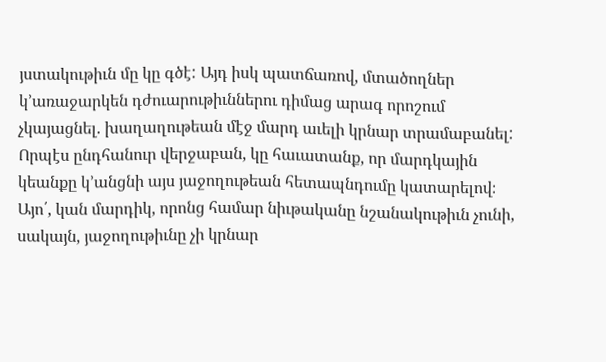յստակութիւն մը կը գծէ: Այդ իսկ պատճառով, մտածողներ կ՚առաջարկեն դժուարութիւններու դիմաց արագ որոշում չկայացնել. խաղաղութեան մէջ մարդ աւելի կրնար տրամաբանել:
Որպէս ընդհանուր վերջաբան, կը հաւատանք, որ մարդկային կեանքը կ՚անցնի այս յաջողութեան հետապնդումը կատարելով։ Այո՛, կան մարդիկ, որոնց համար նիւթականը նշանակութիւն չունի, սակայն, յաջողութիւնը չի կրնար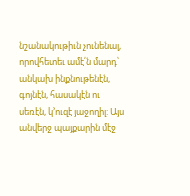նշանակութիւն չունենալ, որովհետեւ ամէ՛ն մարդ՝ անկախ ինքնութենէն, գոյնէն, հասակէն ու սեռէն, կ՚ուզէ յաջողիլ: Այս անվերջ պայքարին մէջ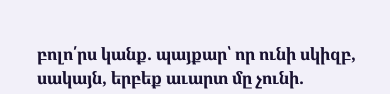բոլո՛րս կանք. պայքար՝ որ ունի սկիզբ, սակայն, երբեք աւարտ մը չունի.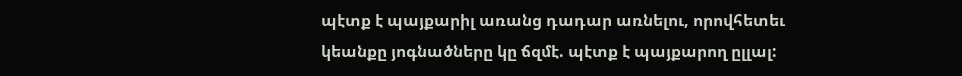պէտք է պայքարիլ առանց դադար առնելու, որովհետեւ կեանքը յոգնածները կը ճզմէ. պէտք է պայքարող ըլլալ: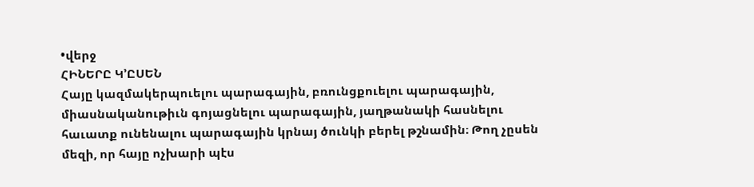•վերջ
ՀԻՆԵՐԸ Կ՚ԸՍԵՆ
Հայը կազմակերպուելու պարագային, բռունցքուելու պարագային, միասնականութիւն գոյացնելու պարագային, յաղթանակի հասնելու հաւատք ունենալու պարագային կրնայ ծունկի բերել թշնամին։ Թող չըսեն մեզի, որ հայը ոչխարի պէս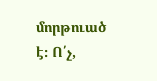մորթուած է։ Ո՛չ,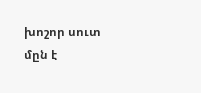խոշոր սուտ մըն է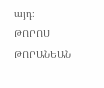այդ։
ԹՈՐՈՍ ԹՈՐԱՆԵԱՆ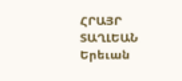ՀՐԱՅՐ ՏԱՂԼԵԱՆ
Երեւան